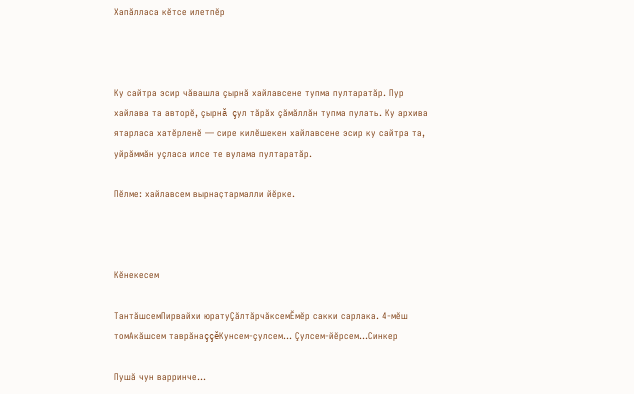Хапăлласа кĕтсе илетпĕр



Ку сайтра эсир чăвашла çырнă хайлавсене тупма пултаратăр. Пур хайлава та авторĕ, çырнă çул тăрăх çăмăллăн тупма пулать. Ку архива ятарласа хатĕрленĕ — сире килĕшекен хайлавсене эсир ку сайтра та, уйрăммăн уçласа илсе те вулама пултаратăр.

Пӗлме: хайлавсем вырнаҫтармалли йӗрке.



Кĕнекесем

ТантăшсемПирвайхи юратуÇăлтăрчăксемĔмĕр сакки сарлака. 4-мĕш томАкăшсем таврăнаççĕКунсем-çулсем... Çулсем-йĕрсем...Синкер

Пушă чун варринче...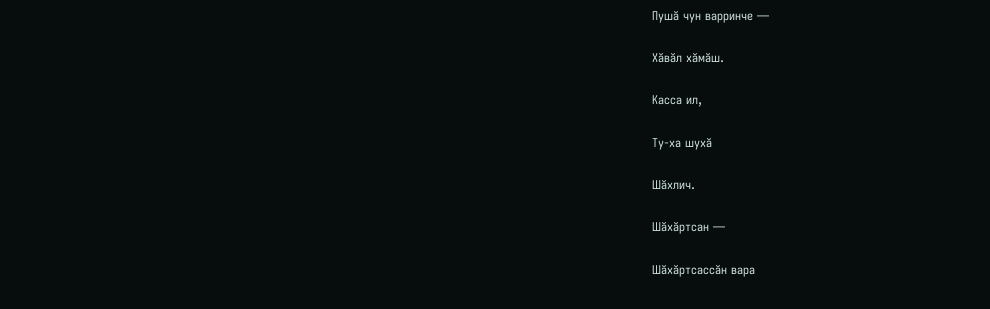Пушă чун варринче —

Хăвăл хăмăш.

Касса ил,

Ту-ха шухă

Шăхлич.

Шăхăртсан —

Шăхăртсассăн вара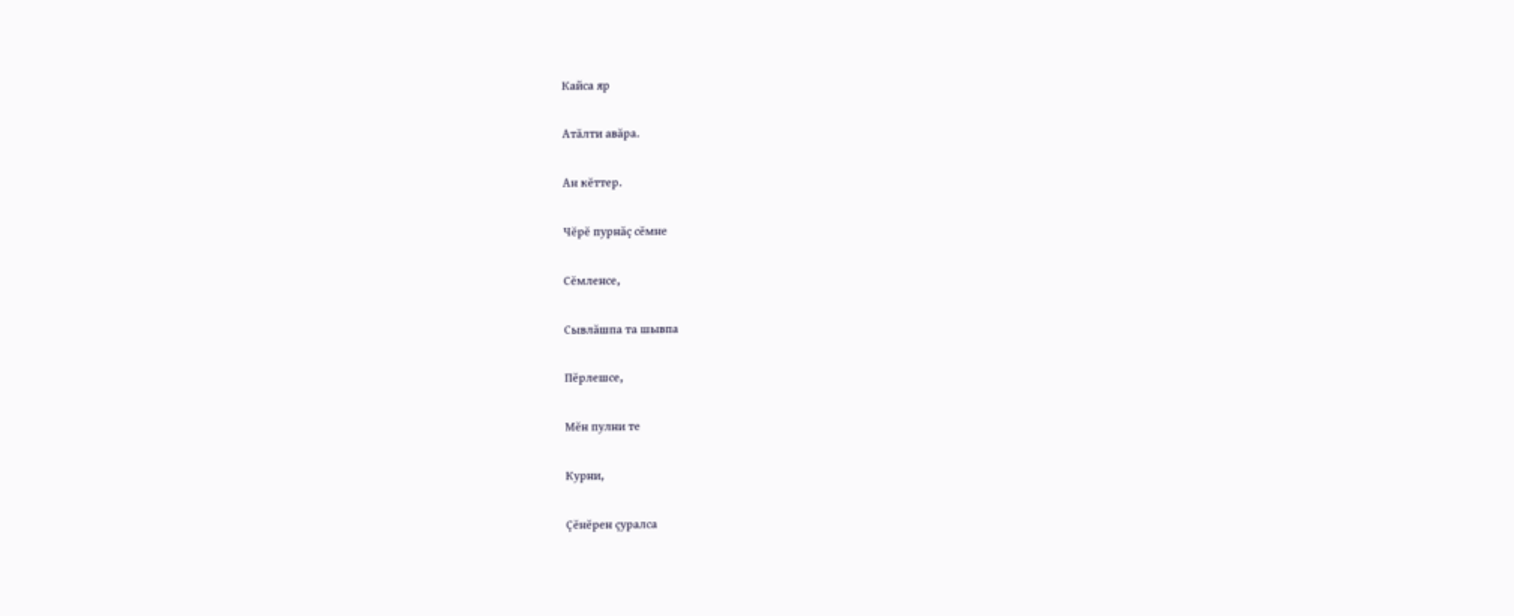Кайса яр

Атăлти авăра.

Ан кĕттер.

Чĕрĕ пурнăç сĕмне

Сĕмленсе,

Сывлăшпа та шывпа

Пĕрлешсе,

Мĕн пулни те

Курни,

Çĕнĕрен çуралса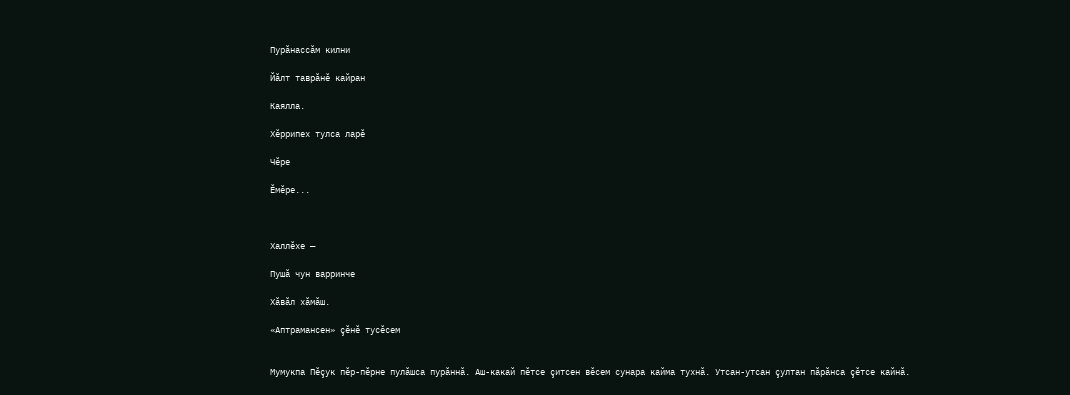Пурăнассăм килни

Йăлт таврăнĕ кайран

Каялла.

Хĕррипех тулса ларĕ

Чĕре

Ĕмĕре...



Халлĕхе —

Пушă чун варринче

Хăвăл хăмăш.

«Аптрамансен» çĕнĕ тусĕсем


Мумукпа Пĕçук пĕр-пĕрне пулăшса пурăннă. Аш-какай пĕтсе çитсен вĕсем сунара кайма тухнă. Утсан-утсан çултан пăрăнса çĕтсе кайнă.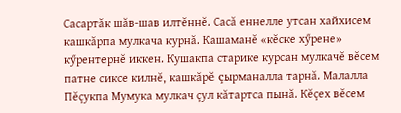Сасартăк шăв-шав илтĕннĕ. Сасă еннелле утсан хайхисем кашкăрпа мулкача курнă. Кашаманĕ «кĕске хӳрене» кӳрентернĕ иккен. Кушакпа старике курсан мулкачĕ вĕсем патне сиксе килнĕ, кашкăрĕ çырманалла тарнă. Малалла Пĕçукпа Мумука мулкач çул кăтартса пынă. Кĕçех вĕсем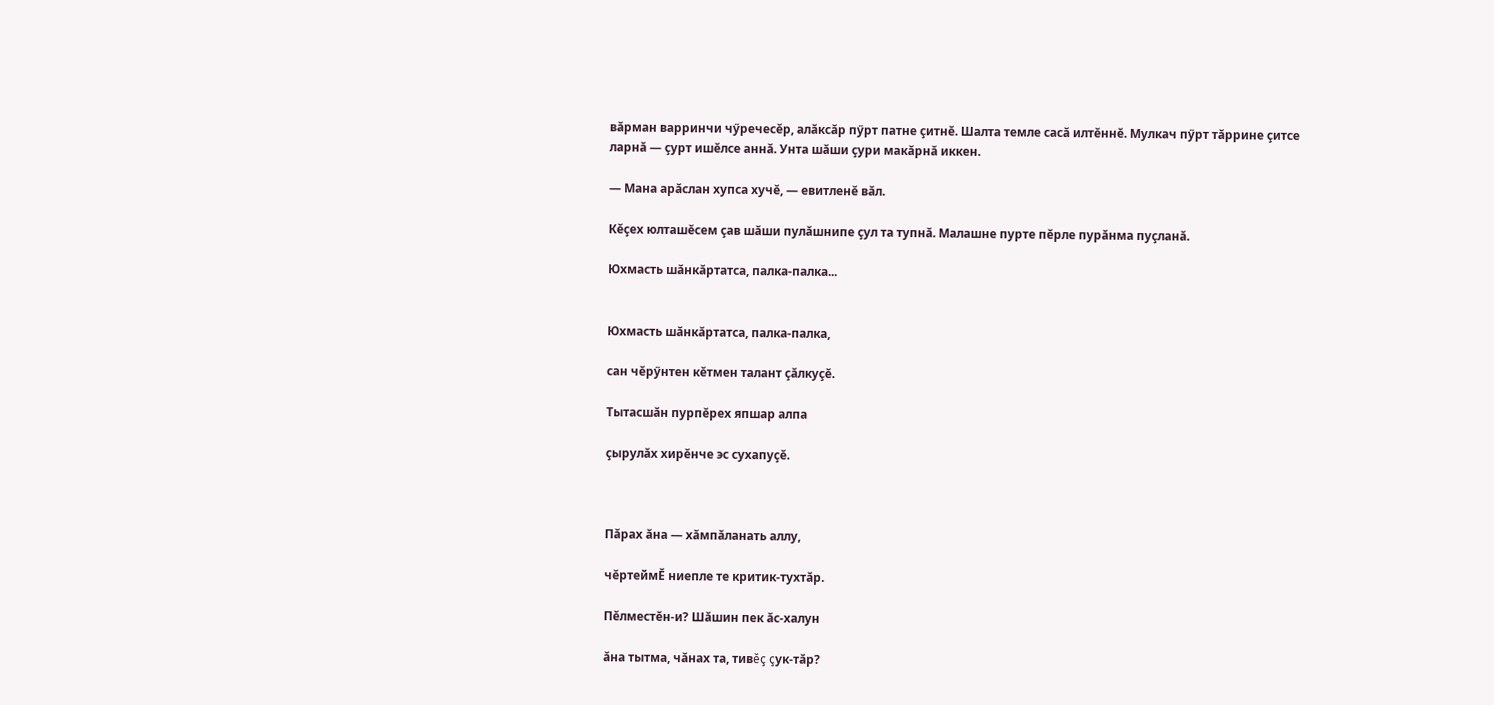вăрман варринчи чӳречесĕр, алăксăр пӳрт патне çитнĕ. Шалта темле сасă илтĕннĕ. Мулкач пӳрт тăррине çитсе ларнă — çурт ишĕлсе аннă. Унта шăши çури макăрнă иккен.

— Мана арăслан хупса хучĕ, — евитленĕ вăл.

Кĕçех юлташĕсем çав шăши пулăшнипе çул та тупнă. Малашне пурте пĕрле пурăнма пуçланă.

Юхмасть шăнкăртатса, палка-палка...


Юхмасть шăнкăртатса, палка-палка,

сан чĕрӳнтен кĕтмен талант çăлкуçĕ.

Тытасшăн пурпĕрех япшар алпа

çырулăх хирĕнче эс сухапуçĕ.



Пăрах ăна — хăмпăланать аллу,

чĕртеймĔ ниепле те критик-тухтăр.

Пĕлместĕн-и? Шăшин пек ăс-халун

ăна тытма, чăнах та, тивĕç çук-тăр?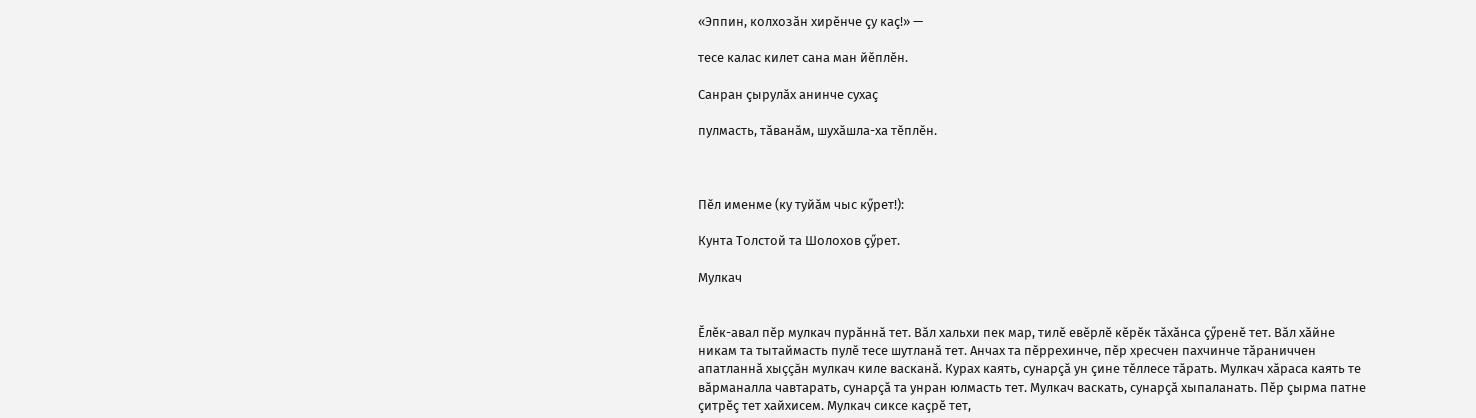«Эппин, колхозăн хирĕнче çу каç!» —

тесе калас килет сана ман йĕплĕн.

Санран çырулăх анинче сухаç

пулмасть, тăванăм, шухăшла-ха тĕплĕн.



Пĕл именме (ку туйăм чыс кӳрет!):

Кунта Толстой та Шолохов çӳрет.

Мулкач


Ĕлĕк-авал пĕр мулкач пурăннă тет. Вăл хальхи пек мар, тилĕ евĕрлĕ кĕрĕк тăхăнса çӳренĕ тет. Вăл хăйне никам та тытаймасть пулĕ тесе шутланă тет. Анчах та пĕррехинче, пĕр хресчен пахчинче тăраниччен апатланнă хыççăн мулкач киле васканă. Курах каять, сунарçă ун çине тĕллесе тăрать. Мулкач хăраса каять те вăрманалла чавтарать, сунарçă та унран юлмасть тет. Мулкач васкать, сунарçă хыпаланать. Пĕр çырма патне çитрĕç тет хайхисем. Мулкач сиксе каçрĕ тет,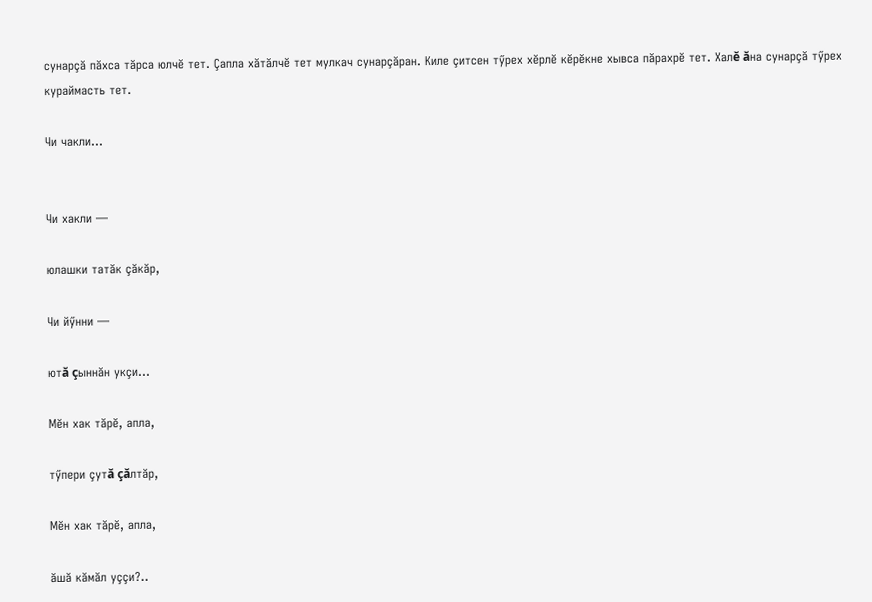сунарçă пăхса тăрса юлчĕ тет. Çапла хăтăлчĕ тет мулкач сунарçăран. Киле çитсен тӳрех хĕрлĕ кĕрĕкне хывса пăрахрĕ тет. Халĕ ăна сунарçă тӳрех кураймасть тет.

Чи чакли...


Чи хакли —

юлашки татăк çăкăр,

Чи йӳнни —

ютă çыннăн укçи...

Мĕн хак тăрĕ, апла,

тӳпери çутă çăлтăр,

Мĕн хак тăрĕ, апла,

ăшă кăмăл уççи?..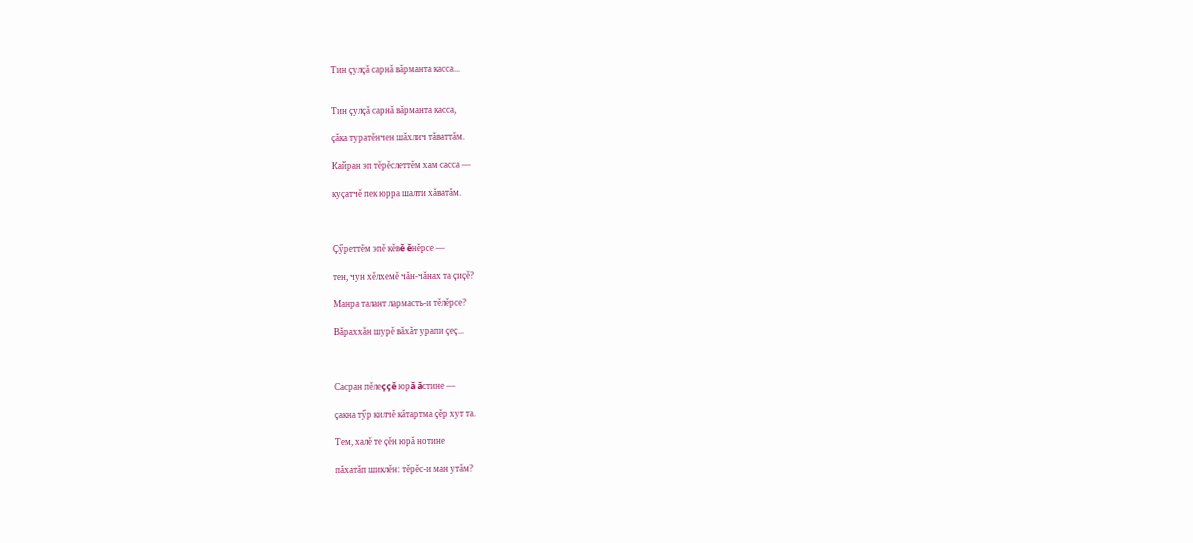Тин çулçă сарнă вăрманта касса...


Тин çулçă сарнă вăрманта касса,

çăка туратĕнчен шăхлич тăваттăм.

Кайран эп тĕрĕслеттĕм хам сасса —

куçатчĕ пек юрра шалти хăватăм.



Çӳреттĕм эпĕ кĕвĕ ĕнĕрсе —

тен, чун хĕлхемĕ чăн-чăнах та çиçĕ?

Манра талант лармасть-и тĕлĕрсе?

Вăраххăн шурĕ вăхăт урапи çеç...



Сасран пĕлеççĕ юрă ăстине —

çакна тӳр килчĕ кăтартма çĕр хут та.

Тем, халĕ те çĕн юрă нотине

пăхатăп шиклĕн: тĕрĕс-и ман утăм?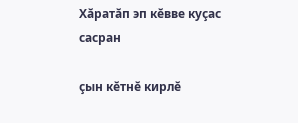Хăратăп эп кĕвве куçас сасран

çын кĕтнĕ кирлĕ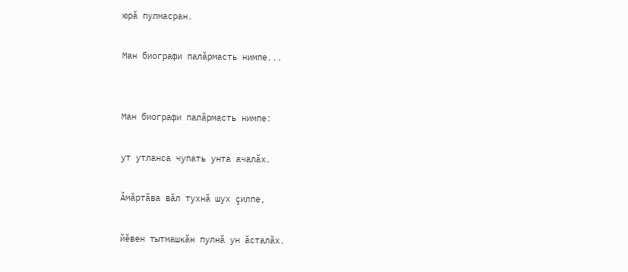юрă пулмасран.

Ман биографи палăрмасть нимпе...


Ман биографи палăрмасть нимпе:

ут утланса чупать унта ачалăх.

Ăмăртăва вăл тухнă шух çилпе,

йĕвен тытмашкăн пулнă ун ăсталăх.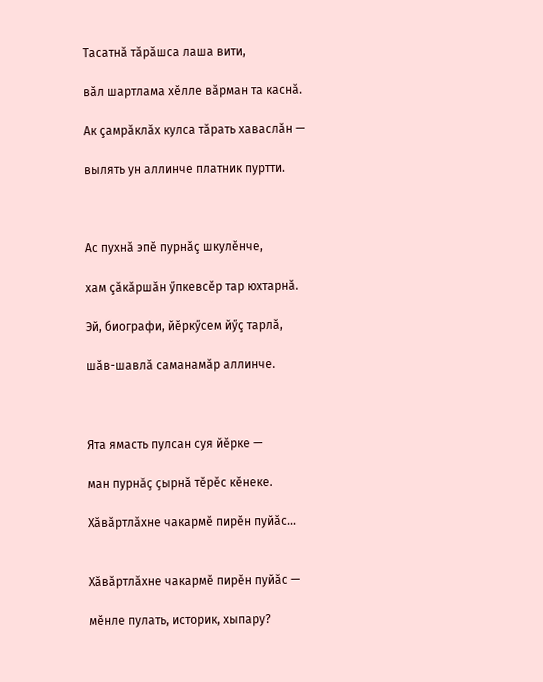Тасатнă тăрăшса лаша вити,

вăл шартлама хĕлле вăрман та каснă.

Ак çамрăклăх кулса тăрать хаваслăн —

вылять ун аллинче платник пуртти.



Ас пухнă эпĕ пурнăç шкулĕнче,

хам çăкăршăн ӳпкевсĕр тар юхтарнă.

Эй, биографи, йĕркӳсем йӳç тарлă,

шăв-шавлă саманамăр аллинче.



Ята ямасть пулсан суя йĕрке —

ман пурнăç çырнă тĕрĕс кĕнеке.

Хăвăртлăхне чакармĕ пирĕн пуйăс...


Хăвăртлăхне чакармĕ пирĕн пуйăс —

мĕнле пулать, историк, хыпару?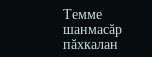Темме шанмасăр пăхкалан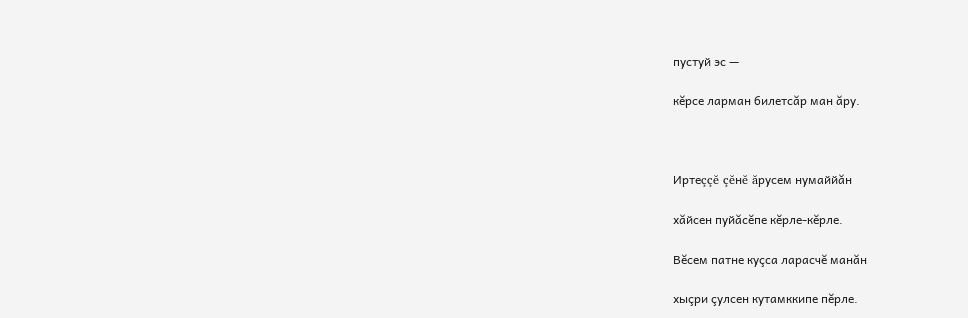пустуй эс —

кĕрсе ларман билетсăр ман ăру.



Иртеççĕ çĕнĕ ăрусем нумаййăн

хăйсен пуйăсĕпе кĕрле-кĕрле.

Вĕсем патне куçса ларасчĕ манăн

хыçри çулсен кутамккипе пĕрле.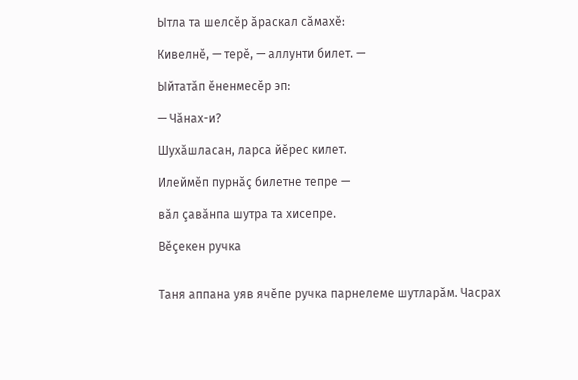Ытла та шелсĕр ăраскал сăмахĕ:

Кивелнĕ, — терĕ, — аллунти билет. —

Ыйтатăп ĕненмесĕр эп:

— Чăнах-и?

Шухăшласан, ларса йĕрес килет.

Илеймĕп пурнăç билетне тепре —

вăл çавăнпа шутра та хисепре.

Вĕçекен ручка


Таня аппана уяв ячĕпе ручка парнелеме шутларăм. Часрах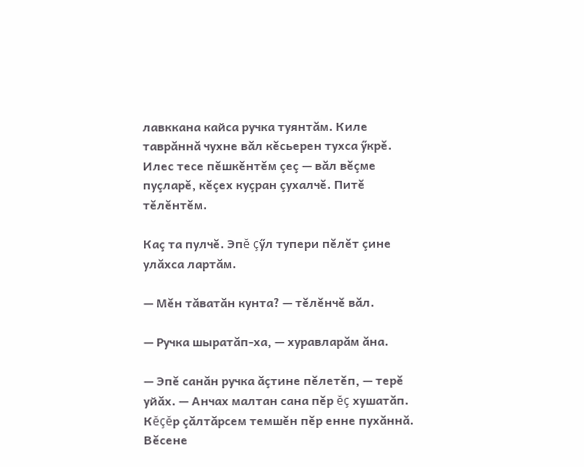лавккана кайса ручка туянтăм. Киле таврăннă чухне вăл кĕсьерен тухса ӳкрĕ. Илес тесе пĕшкĕнтĕм çеç — вăл вĕçме пуçларĕ, кĕçех куçран çухалчĕ. Питĕ тĕлĕнтĕм.

Каç та пулчĕ. Эпĕ çӳл тупери пĕлĕт çине улăхса лартăм.

— Мĕн тăватăн кунта? — тĕлĕнчĕ вăл.

— Ручка шыратăп-ха, — хуравларăм ăна.

— Эпĕ санăн ручка ăçтине пĕлетĕп, — терĕ уйăх. — Анчах малтан сана пĕр ĕç хушатăп. Кĕçĕр çăлтăрсем темшĕн пĕр енне пухăннă. Вĕсене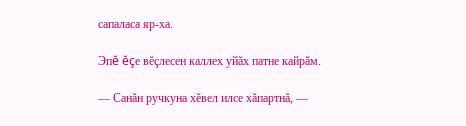сапаласа яр-ха.

Эпĕ ĕçе вĕçлесен каллех уйăх патне кайрăм.

— Санăн ручкуна хĕвел илсе хăпартнă, —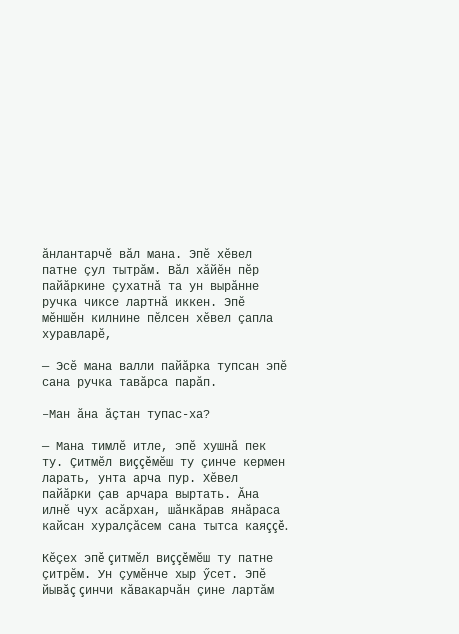ăнлантарчĕ вăл мана. Эпĕ хĕвел патне çул тытрăм. Вăл хăйĕн пĕр пайăркине çухатнă та ун вырăнне ручка чиксе лартнă иккен. Эпĕ мĕншĕн килнине пĕлсен хĕвел çапла хуравларĕ,

— Эсĕ мана валли пайăрка тупсан эпĕ сана ручка тавăрса парăп.

–Ман ăна ăçтан тупас-ха?

— Мана тимлĕ итле, эпĕ хушнă пек ту. Çитмĕл виççĕмĕш ту çинче кермен ларать, унта арча пур. Хĕвел пайăрки çав арчара выртать. Ăна илнĕ чух асăрхан, шăнкăрав янăраса кайсан хуралçăсем сана тытса каяççĕ.

Кĕçех эпĕ çитмĕл виççĕмĕш ту патне çитрĕм. Ун çумĕнче хыр ӳсет. Эпĕ йывăç çинчи кăвакарчăн çине лартăм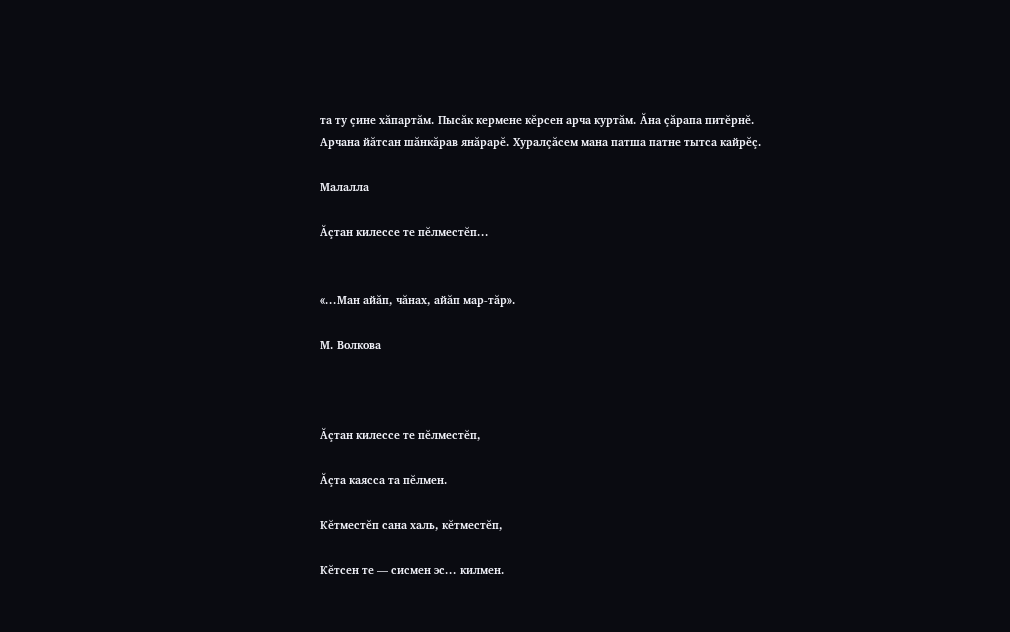та ту çине хăпартăм. Пысăк кермене кĕрсен арча куртăм. Ăна çăрапа питĕрнĕ. Арчана йăтсан шăнкăрав янăрарĕ. Хуралçăсем мана патша патне тытса кайрĕç.

Малалла

Ăçтан килессе те пĕлместĕп...


«...Ман айăп, чăнах, айăп мар-тăр».

М. Волкова



Ăçтан килессе те пĕлместĕп,

Ăçта каясса та пĕлмен.

Кĕтместĕп сана халь, кĕтместĕп,

Кĕтсен те — сисмен эс... килмен.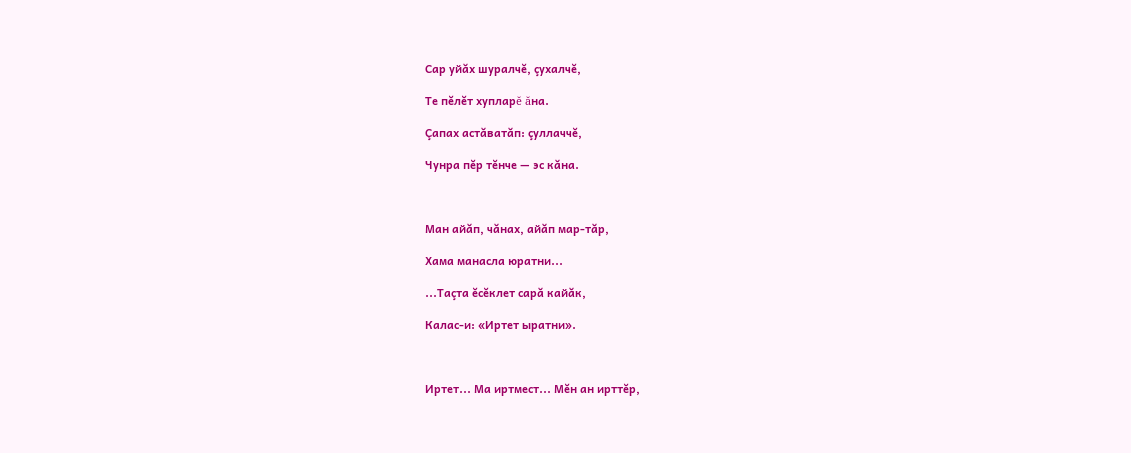Сар уйăх шуралчĕ, çухалчĕ,

Те пĕлĕт хупларĕ ăна.

Çапах астăватăп: çуллаччĕ,

Чунра пĕр тĕнче — эс кăна.



Ман айăп, чăнах, айăп мар-тăр,

Хама манасла юратни...

...Таçта ĕсĕклет сарă кайăк,

Калас-и: «Иртет ыратни».



Иртет... Ма иртмест... Мĕн ан ирттĕр,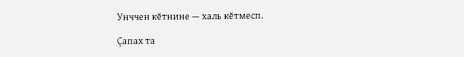Унччен кĕтнине — халь кĕтмесп.

Çапах та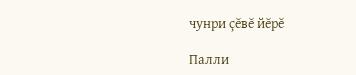чунри çĕвĕ йĕрĕ

Палли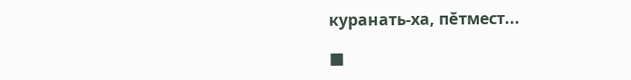куранать-ха, пĕтмест...

■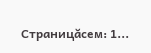Страницăсем: 1...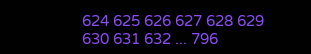624 625 626 627 628 629 630 631 632 ... 796